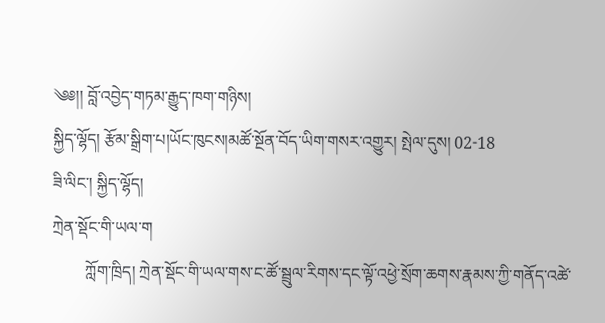༄༅།། བློ་འབྱེད་གཏམ་རྒྱུད་ཁག་གཉིས།
སྐྱིད་ལྷོད། རྩོམ་སྒྲིག་པ།ཡོང་ཁུངས།མཚོ་སྔོན་བོད་ཡིག་གསར་འགྱུར། སྤེལ་དུས། 02-18
ཟི་ལིང་། སྐྱིད་ལྷོད།
ཀྲེན་སྡོང་གི་ཡལ་ག
        ཀློག་ཁྲིད། ཀྲེན་སྡོང་གི་ཡལ་གས་ང་ཚོ་སྦྲུལ་རིགས་དང་ལྟོ་འཕྱེ་སྲོག་ཆགས་རྣམས་ཀྱི་གནོད་འཚེ་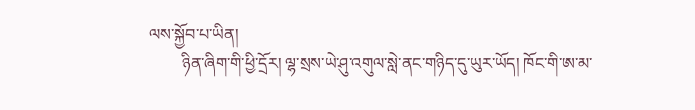ལས་སྐྱོབ་པ་ཡིན།
        ཉིན་ཞིག་གི་ཕྱི་དྲོར། ལྷ་སྲས་ཡེ་ཤུ་འགུལ་སླེ་ནང་གཉིད་དུ་ཡུར་ཡོད། ཁོང་གི་ཨ་མ་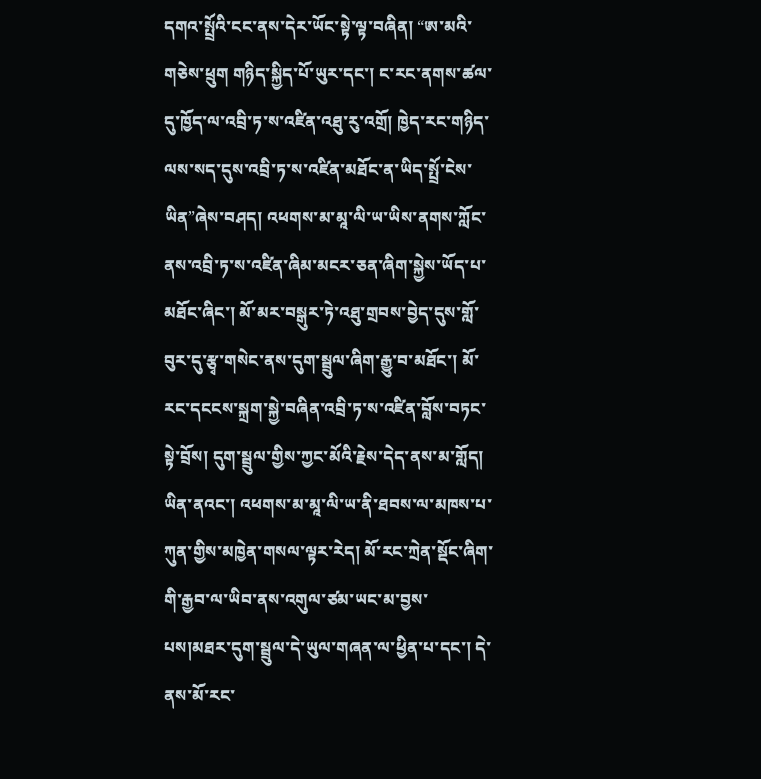དགའ་སྤྲོའི་ངང་ནས་དེར་ཡོང་སྟེ་ལྟ་བཞིན། “ཨ་མའི་གཅེས་ཕྲུག གཉིད་སྐྱིད་པོ་ཡུར་དང་། ང་རང་ནགས་ཚལ་དུ་ཁྱོད་ལ་འབྲི་ཏ་ས་འཛིན་འཐུ་རུ་འགྲོ། ཁྱེད་རང་གཉིད་ལས་སད་དུས་འབྲི་ཏ་ས་འཛིན་མཐོང་ན་ཡིད་སྤྲོ་ངེས་ཡིན”ཞེས་བཤད། འཕགས་མ་མཱ་ལི་ཡ་ཡིས་ནགས་ཀློང་ནས་འབྲི་ཏ་ས་འཛིན་ཞིམ་མངར་ཅན་ཞིག་སྐྱེས་ཡོད་པ་མཐོང་ཞིང་། མོ་མར་བསྒུར་ཏེ་འཐུ་གྲབས་བྱེད་དུས་གློ་བུར་དུ་རྩྭ་གསེང་ནས་དུག་སྦྲུལ་ཞིག་རྒྱུ་བ་མཐོང་། མོ་རང་དངངས་སྐྲག་སྐྱེ་བཞིན་འབྲི་ཏ་ས་འཛིན་བློས་བཏང་སྟེ་བྲོས། དུག་སྦྲུལ་གྱིས་ཀྱང་མོའི་རྗེས་དེད་ནས་མ་གློད། ཡིན་ནའང་། འཕགས་མ་མཱ་ལི་ཡ་ནི་ཐབས་ལ་མཁས་པ་ཀུན་གྱིས་མཁྱེན་གསལ་ལྟར་རེད། མོ་རང་ཀྲེན་སྡོང་ཞིག་གི་རྒྱབ་ལ་ཡིབ་ནས་འགུལ་ཙམ་ཡང་མ་བྱས་པས།མཐར་དུག་སྦྲུལ་དེ་ཡུལ་གཞན་ལ་ཕྱིན་པ་དང་། དེ་ནས་མོ་རང་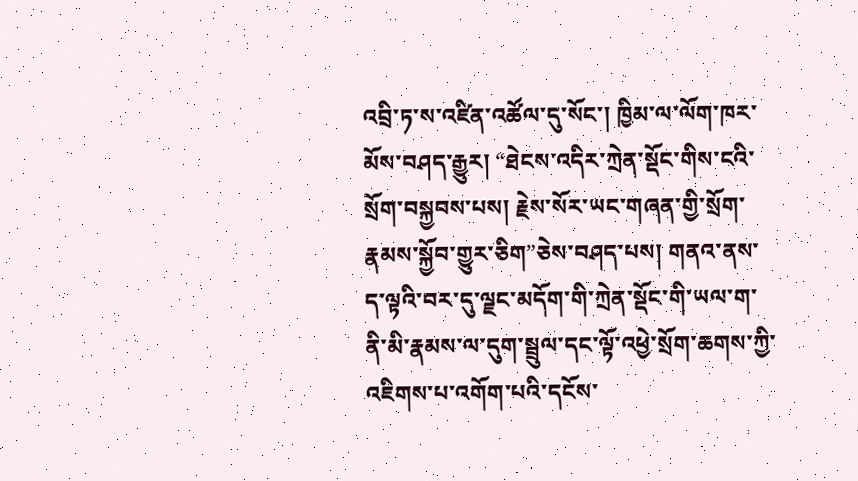འབྲི་ཏ་ས་འཛིན་འཚོལ་དུ་སོང་། ཁྱིམ་ལ་ལོག་ཁར་མོས་བཤད་རྒྱུར། “ཐེངས་འདིར་ཀྲེན་སྡོང་གིས་ངའི་སྲོག་བསྐྱབས་པས། རྗེས་སོར་ཡང་གཞན་གྱི་སྲོག་རྣམས་སྐྱོབ་གྱུར་ཅིག”ཅེས་བཤད་པས། གནའ་ནས་ད་ལྟའི་བར་དུ་ལྗང་མདོག་གི་ཀྲེན་སྡོང་གི་ཡལ་ག་ནི་མི་རྣམས་ལ་དུག་སྦྲུལ་དང་ལྟོ་འཕྱེ་སྲོག་ཆགས་ཀྱི་འཇིགས་པ་འགོག་པའི་དངོས་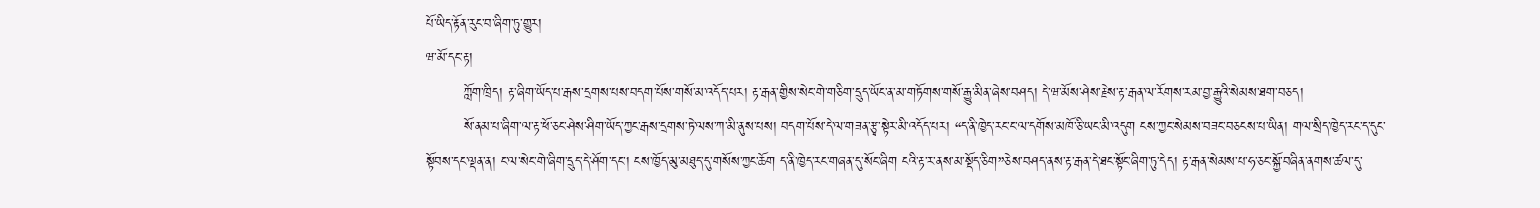པོ་ཡིད་རྟོན་རུང་བ་ཞིག་ཏུ་གྱུར།
ཝ་མོ་དང་རྟ།
        ཀློག་ཁྲིད། རྟ་ཞིག་ཡོད་པ་རྒས་དྲགས་པས་བདག་པོས་གསོ་མ་འདོད་པར། རྟ་རྒན་གྱིས་སེང་གེ་གཅིག་དྲུད་ཡོང་ན་མ་གཏོགས་གསོ་རྒྱུ་མིན་ཞེས་བཤད། དེ་ཝ་མོས་ཤེས་རྗེས་རྟ་རྒན་ལ་རོགས་རམ་བྱ་རྒྱུའི་སེམས་ཐག་བཅད།
        སོ་ནམ་པ་ཞིག་ལ་རྟ་ཕོ་ཅང་ཤེས་ཤིག་ཡོད་ཀྱང་རྒས་དྲགས་ཏེ་ལས་ཀ་མི་ནུས་པས། བདག་པོས་དེ་ལ་གཟན་རྩྭ་སྟེར་མི་འདོད་པར། “ད་ནི་ཁྱེད་རང་ང་ལ་དགོས་མཁོ་ཅི་ཡང་མི་འདུག ངས་ཀྱང་སེམས་བཟང་བཅངས་པ་ཡིན། གལ་སྲིད་ཁྱེད་རང་ད་དུང་སྟོབས་དང་ལྡན་ན། ང་ལ་སེང་གེ་ཞིག་དྲུད་དེ་ཤོག་དང་། ངས་ཁྱོད་མུ་མཐུད་དུ་གསོས་ཀྱང་ཆོག ད་ནི་ཁྱེད་རང་གཞན་དུ་སོང་ཞིག ངའི་རྟ་ར་ནས་མ་སྡོད་ཅིག”ཅེས་བཤད་ནས་རྟ་རྒན་དེ་ཐང་སྟོང་ཞིག་ཏུ་དེད། རྟ་རྒན་སེམས་པ་ཧ་ཅང་སྐྱོ་བཞིན་ནགས་ཚལ་དུ་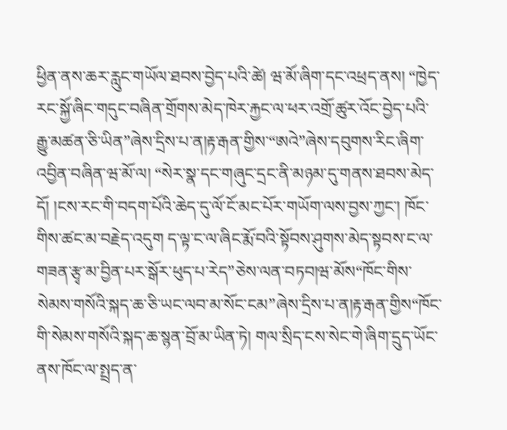ཕྱིན་ནས་ཆར་རླུང་གཡོལ་ཐབས་བྱེད་པའི་ཚེ། ཝ་མོ་ཞིག་དང་འཕྲད་ནས། “ཁྱེད་རང་སྐྱོ་ཞིང་གདུང་བཞིན་གྲོགས་མེད་ཁེར་རྐྱང་ལ་ཕར་འགྲོ་ཚུར་འོང་བྱེད་པའི་རྒྱུ་མཚན་ཅི་ཡིན”ཞེས་དྲིས་པ་ན།རྟ་རྒན་གྱིས་“ཨའེ”ཞེས་དབུགས་རིང་ཞིག་འབྱིན་བཞིན་ཝ་མོ་ལ། “སེར་སྣ་དང་གཞུང་དྲང་ནི་མཉམ་དུ་གནས་ཐབས་མེད་དོ། །ངས་རང་གི་བདག་པོའི་ཆེད་དུ་ལོ་ངོ་མང་པོར་གཡོག་ལས་བྱས་ཀྱང་། ཁོང་གིས་ཚང་མ་བརྗེད་འདུག ད་ལྟ་ང་ལ་ཞིང་རྨོ་བའི་སྟོབས་ཤུགས་མེད་སྟབས་ང་ལ་གཟན་རྩྭ་མ་བྱིན་པར་སྒོར་ཕུད་པ་རེད”ཅེས་ལན་བཏབ།ཝ་མོས“ཁོང་གིས་སེམས་གསོའི་སྐད་ཆ་ཅི་ཡང་ལབ་མ་སོང་ངམ”ཞེས་དྲིས་པ་ན།རྟ་རྒན་གྱིས“ཁོང་གི་སེམས་གསོའི་སྐད་ཆ་སྙན་བྲོ་མ་ཡིན་ཏེ། གལ་སྲིད་ངས་སེང་གེ་ཞིག་དྲུད་ཡོང་ནས་ཁོང་ལ་སྤྲད་ན་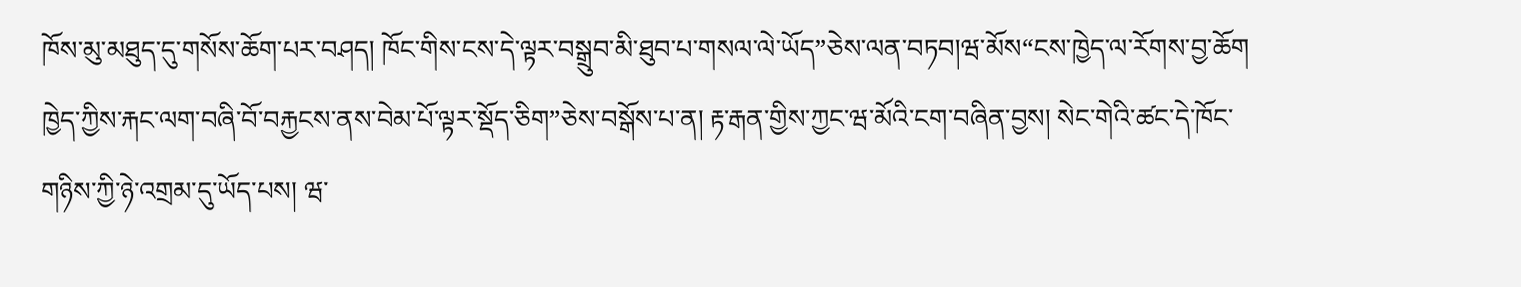ཁོས་མུ་མཐུད་དུ་གསོས་ཆོག་པར་བཤད། ཁོང་གིས་ངས་དེ་ལྟར་བསྒྲུབ་མི་ཐུབ་པ་གསལ་ལེ་ཡོད”ཅེས་ལན་བཏབ།ཝ་མོས“ངས་ཁྱེད་ལ་རོགས་བྱ་ཆོག ཁྱེད་ཀྱིས་རྐང་ལག་བཞི་བོ་བརྐྱངས་ནས་བེམ་པོ་ལྟར་སྡོད་ཅིག”ཅེས་བསྒོས་པ་ན། རྟ་རྒན་གྱིས་ཀྱང་ཝ་མོའི་ངག་བཞིན་བྱས། སེང་གེའི་ཚང་དེ་ཁོང་གཉིས་ཀྱི་ཉེ་འགྲམ་དུ་ཡོད་པས། ཝ་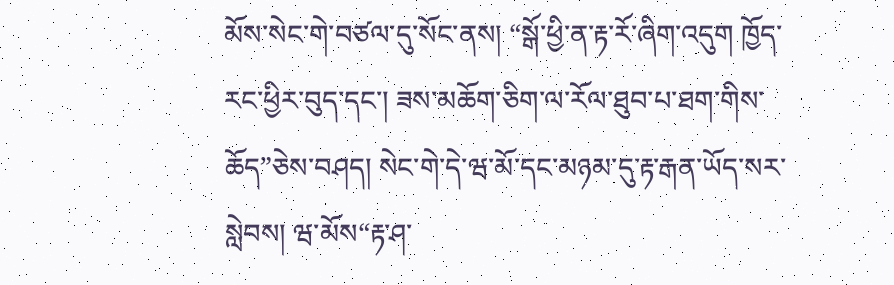མོས་སེང་གེ་བཙལ་དུ་སོང་ནས། “སྒོ་ཕྱི་ན་རྟ་རོ་ཞིག་འདུག ཁྱོད་རང་ཕྱིར་བུད་དང་། ཟས་མཆོག་ཅིག་ལ་རོལ་ཐུབ་པ་ཐག་གིས་ཆོད”ཅེས་བཤད། སེང་གེ་དེ་ཝ་མོ་དང་མཉམ་དུ་རྟ་རྒན་ཡོད་སར་སླེབས། ཝ་མོས“རྟ་ཤ་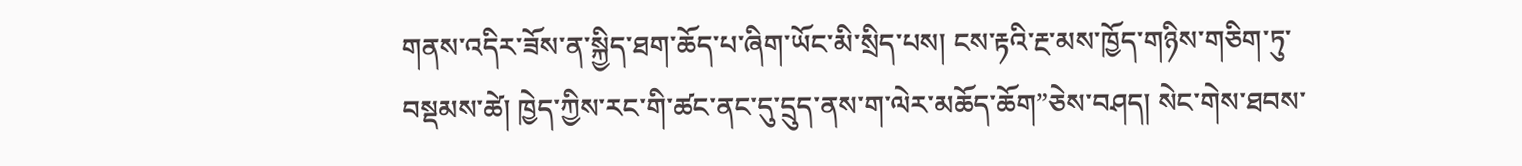གནས་འདིར་ཟོས་ན་སྐྱིད་ཐག་ཆོད་པ་ཞིག་ཡོང་མི་སྲིད་པས། ངས་རྟའི་རྔ་མས་ཁྱོད་གཉིས་གཅིག་ཏུ་བསྡམས་ཚེ། ཁྱེད་ཀྱིས་རང་གི་ཚང་ནང་དུ་དྲུད་ནས་ག་ལེར་མཆོད་ཆོག”ཅེས་བཤད། སེང་གེས་ཐབས་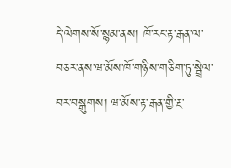དེ་ལེགས་སོ་སྙམ་ནས། ཁོ་རང་རྟ་རྒན་ལ་བཅར་ནས་ཝ་མོས་ཁོ་གཉིས་གཅིག་ཏུ་སྦྲེལ་བར་བསྒུགས། ཝ་མོས་རྟ་རྒན་གྱི་རྔ་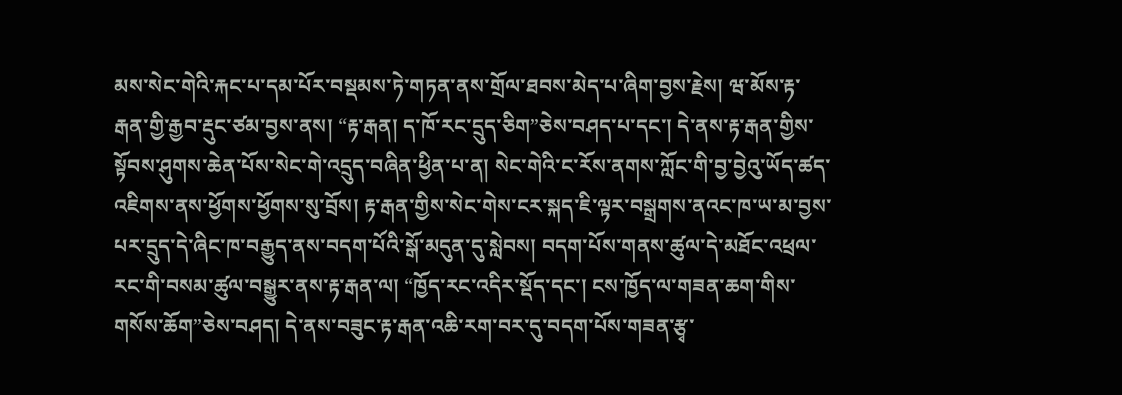མས་སེང་གེའི་རྐང་པ་དམ་པོར་བསྡམས་ཏེ་གཏན་ནས་གྲོལ་ཐབས་མེད་པ་ཞིག་བྱས་རྗེས། ཝ་མོས་རྟ་རྒན་གྱི་རྒྱབ་རྡུང་ཙམ་བྱས་ནས། “རྟ་རྒན། ད་ཁོ་རང་དྲུད་ཅིག”ཅེས་བཤད་པ་དང་། དེ་ནས་རྟ་རྒན་གྱིས་སྟོབས་ཤུགས་ཆེན་པོས་སེང་གེ་འདྲུད་བཞིན་ཕྱིན་པ་ན། སེང་གེའི་ང་རོས་ནགས་ཀློང་གི་བྱ་བྱེའུ་ཡོད་ཚད་འཇིགས་ནས་ཕྱོགས་ཕྱོགས་སུ་བྲོས། རྟ་རྒན་གྱིས་སེང་གེས་ངར་སྐད་ཇི་ལྟར་བསྒྲགས་ནའང་ཁ་ཡ་མ་བྱས་པར་དྲུད་དེ་ཞིང་ཁ་བརྒྱུད་ནས་བདག་པོའི་སྒོ་མདུན་དུ་སླེབས། བདག་པོས་གནས་ཚུལ་དེ་མཐོང་འཕྲལ་རང་གི་བསམ་ཚུལ་བསྒྱུར་ནས་རྟ་རྒན་ལ། “ཁྱོད་རང་འདིར་སྡོད་དང་། ངས་ཁྱོད་ལ་གཟན་ཆག་གིས་གསོས་ཆོག”ཅེས་བཤད། དེ་ནས་བཟུང་རྟ་རྒན་འཆི་རག་བར་དུ་བདག་པོས་གཟན་རྩྭ་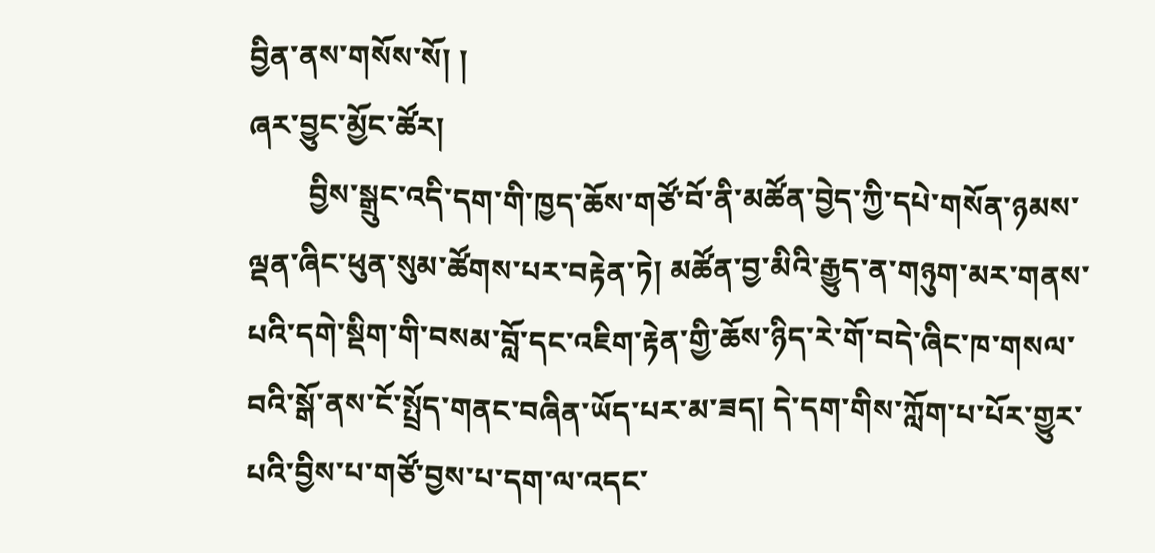བྱིན་ནས་གསོས་སོ། །
ཞར་བྱུང་མྱོང་ཚོར།
        བྱིས་སྒྲུང་འདི་དག་གི་ཁྱད་ཆོས་གཙོ་བོ་ནི་མཚོན་བྱེད་ཀྱི་དཔེ་གསོན་ཉམས་ལྡན་ཞིང་ཕུན་སུམ་ཚོགས་པར་བརྟེན་ཏེ། མཚོན་བྱ་མིའི་རྒྱུད་ན་གཉུག་མར་གནས་པའི་དགེ་སྡིག་གི་བསམ་བློ་དང་འཇིག་རྟེན་གྱི་ཆོས་ཉིད་རེ་གོ་བདེ་ཞིང་ཁ་གསལ་བའི་སྒོ་ནས་ངོ་སྤྲོད་གནང་བཞིན་ཡོད་པར་མ་ཟད། དེ་དག་གིས་ཀློག་པ་པོར་གྱུར་པའི་བྱིས་པ་གཙོ་བྱས་པ་དག་ལ་འདང་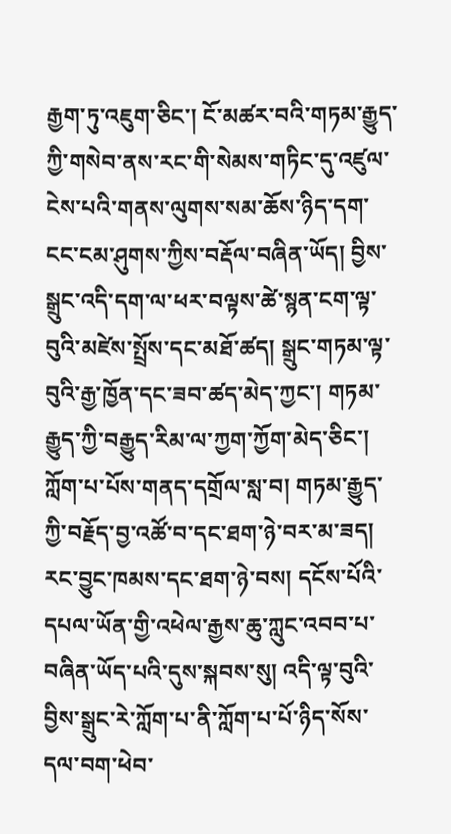རྒྱག་ཏུ་འཇུག་ཅིང་། ངོ་མཚར་བའི་གཏམ་རྒྱུད་ཀྱི་གསེབ་ནས་རང་གི་སེམས་གཏིང་དུ་འཛུལ་ངེས་པའི་གནས་ལུགས་སམ་ཆོས་ཉིད་དག་ངང་ངམ་ཤུགས་ཀྱིས་བརྡོལ་བཞིན་ཡོད། བྱིས་སྒྲུང་འདི་དག་ལ་ཕར་བལྟས་ཚེ་སྙན་ངག་ལྟ་བུའི་མཛེས་སྤྲོས་དང་མཐོ་ཚད། སྒྲུང་གཏམ་ལྟ་བུའི་རྒྱ་ཁྱོན་དང་ཟབ་ཚད་མེད་ཀྱང་། གཏམ་རྒྱུད་ཀྱི་བརྒྱུད་རིམ་ལ་ཀྱག་ཀྱོག་མེད་ཅིང་། ཀློག་པ་པོས་གནད་དགྲོལ་སླ་བ། གཏམ་རྒྱུད་ཀྱི་བརྗོད་བྱ་འཚོ་བ་དང་ཐག་ཉེ་བར་མ་ཟད། རང་བྱུང་ཁམས་དང་ཐག་ཉེ་བས། དངོས་པོའི་དཔལ་ཡོན་གྱི་འཕེལ་རྒྱས་ཆུ་ཀླུང་འབབ་པ་བཞིན་ཡོད་པའི་དུས་སྐབས་སུ། འདི་ལྟ་བུའི་བྱིས་སྒྲུང་རེ་ཀློག་པ་ནི་ཀློག་པ་པོ་ཉིད་སོས་དལ་བག་ཕེབ་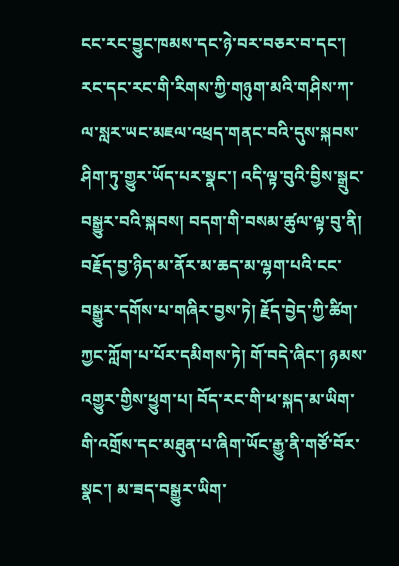ངང་རང་བྱུང་ཁམས་དང་ཉེ་བར་བཅར་བ་དང་། རང་དང་རང་གི་རིགས་ཀྱི་གཉུག་མའི་གཤིས་ཀ་ལ་སླར་ཡང་མཇལ་འཕྲད་གནང་བའི་དུས་སྐབས་ཤིག་ཏུ་གྱུར་ཡོད་པར་སྣང་། འདི་ལྟ་བུའི་བྱིས་སྒྲུང་བསྒྱུར་བའི་སྐབས། བདག་གི་བསམ་ཚུལ་ལྟ་བུ་ནི། བརྗོད་བྱ་ཉིད་མ་ནོར་མ་ཆད་མ་ལྷག་པའི་ངང་བསྒྱུར་དགོས་པ་གཞིར་བྱས་ཏེ། རྗོད་བྱེད་ཀྱི་ཚིག་ཀྱང་ཀློག་པ་པོར་དམིགས་ཏེ། གོ་བདེ་ཞིང་། ཉམས་འགྱུར་གྱིས་ཕྱུག་པ། བོད་རང་གི་ཕ་སྐད་མ་ཡིག་གི་འགྲོས་དང་མཐུན་པ་ཞིག་ཡོང་རྒྱུ་ནི་གཙོ་བོར་སྣང་། མ་ཟད་བསྒྱུར་ཡིག་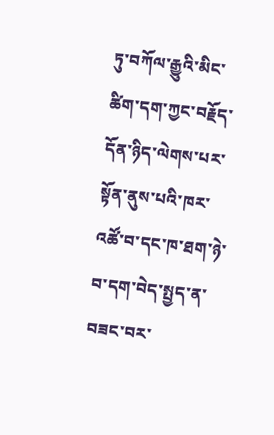ཏུ་བཀོལ་རྒྱུའི་མིང་ཚིག་དག་ཀྱང་བརྗོད་དོན་ཉིད་ལེགས་པར་སྟོན་ནུས་པའི་ཁར་འཚོ་བ་དང་ཁ་ཐག་ཉེ་བ་དག་བེད་སྤྱད་ན་བཟང་བར་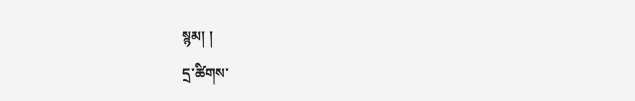སྙམ། །
དྲ་ཚིགས་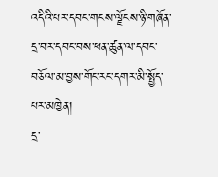འདིའི་པར་དབང་གངས་ལྗོངས་ཉི་གཞོན་དྲ་བར་དབང་བས་ཕན་ཚུན་ལ་དབང་བཅོལ་མ་བྱས་གོང་རང་དགར་མི་སྤྱོད་པར་མཁྱེན།
དྲ་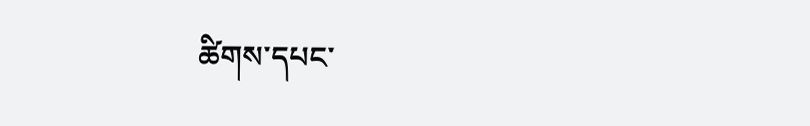ཚིགས་དཔང་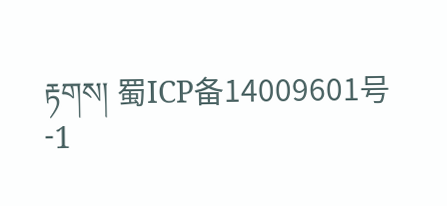རྟགས། 蜀ICP备14009601号-1